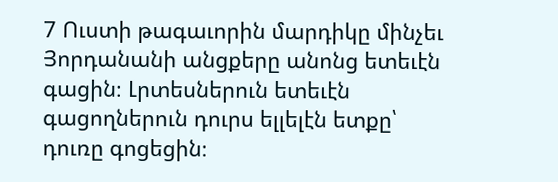7 Ուստի թագաւորին մարդիկը մինչեւ Յորդանանի անցքերը անոնց ետեւէն գացին։ Լրտեսներուն ետեւէն գացողներուն դուրս ելլելէն ետքը՝ դուռը գոցեցին։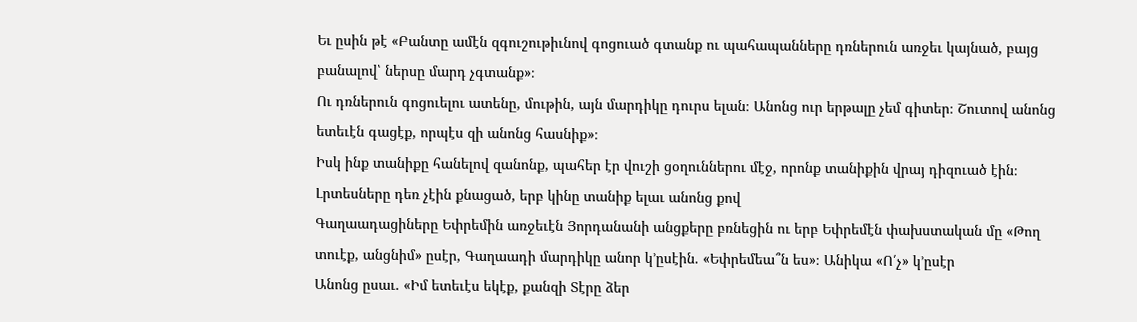Եւ ըսին թէ «Բանտը ամէն զգուշութիւնով գոցուած գտանք ու պահապանները դռներուն առջեւ կայնած, բայց բանալով՝ ներսը մարդ չգտանք»։
Ու դռներուն գոցուելու ատենը, մութին, այն մարդիկը դուրս ելան։ Անոնց ուր երթալը չեմ գիտեր։ Շուտով անոնց ետեւէն գացէք, որպէս զի անոնց հասնիք»։
Իսկ ինք տանիքը հանելով զանոնք, պահեր էր վուշի ցօղուններու մէջ, որոնք տանիքին վրայ դիզուած էին։
Լրտեսները դեռ չէին քնացած, երբ կինը տանիք ելաւ անոնց քով
Գաղաադացիները Եփրեմին առջեւէն Յորդանանի անցքերը բռնեցին ու երբ Եփրեմէն փախստական մը «Թող տուէք, անցնիմ» ըսէր, Գաղաադի մարդիկը անոր կ’ըսէին. «Եփրեմեա՞ն ես»։ Անիկա «Ո՛չ» կ’ըսէր
Անոնց ըսաւ. «Իմ ետեւէս եկէք, քանզի Տէրը ձեր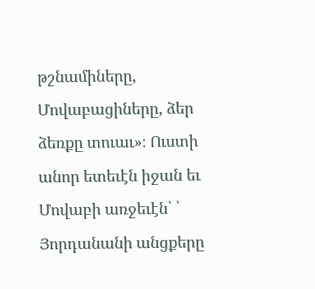թշնամիները, Մովաբացիները, ձեր ձեռքը տուաւ»։ Ուստի անոր ետեւէն իջան եւ Մովաբի առջեւէն՝ ՝ Յորդանանի անցքերը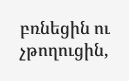բռնեցին ու չթողուցին,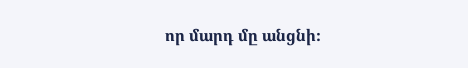որ մարդ մը անցնի։